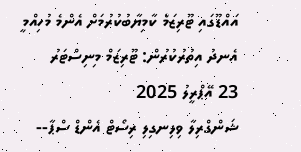އައްޑޫގައި ޓޫރިޒަމް ކާމިޔާބުކުރުމަށް އެންމެ މުހިއްމީ އެނދު އިތުރުކުރުން: ޓޫރިޒަމް މިނިސްޓަރު
23 އޭޕްރީލު 2025
ޝަންގްރިލާ ވިލިނގިލި ރިސޯޓް އެންޑް ސްޕާ--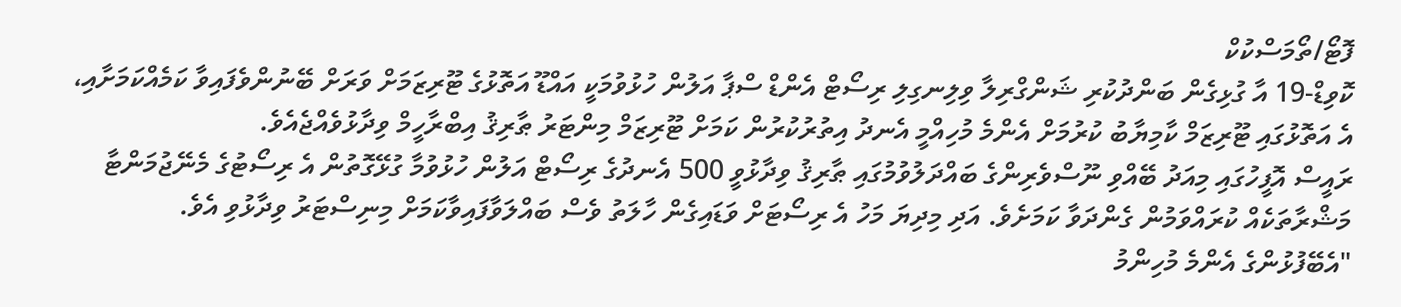ފޮޓޯ/ތޯމަސްކުކް
ކޮވިޑް-19 އާ ގުޅިގެން ބަންދުކުރި ޝަންގްރިލާ ވިލިނގިލި ރިސޯޓް އެންޑް ސްޕާ އަލުން ހުޅުވުމަކީ އައްޑޫ އަތޮޅުގެ ޓޫރިޒަމަށް ވަރަށް ބޭނުންވެފައިވާ ކަމެއްކަމަށާއި، އެ އަތޮޅުގައި ޓޫރިޒަމް ކާމިޔާބު ކުރުމަށް އެންމެ މުހިއްމީ އެނދު އިތުރުކުރުން ކަމަށް ޓޫރިޒަމް މިންޓަރު ޠާރިޤު އިބްރާހީމް ވިދާޅުވެއްޖެއެވެ.
ރައީސް އޮފީހުގައި މިއަދު ބޭއްވި ނޫސްވެރިންގެ ބައްދަލުވުމުގައި ޠާރިޤު ވިދާޅުވީ 500 އެނދުގެ ރިސޯޓް އަލުން ހުޅުވުމާ ގުޅޭގޮތުން އެ ރިސޯޓުގެ މެނޭޖުމަންޓާ މަޝްރާތަކެއް ކުރައްވަމުން ގެންދަވާ ކަމަށެވެ. އަދި މިދިޔަ މަހު އެ ރިސޯޓަށް ވަޑައިގެން ހާލަތު ވެސް ބައްލަވާފައިވާކަމަށް މިނިސްޓަރު ވިދާޅުވި އެވެ.
"އެބޭފުޅުންގެ އެންމެ މުހިންމު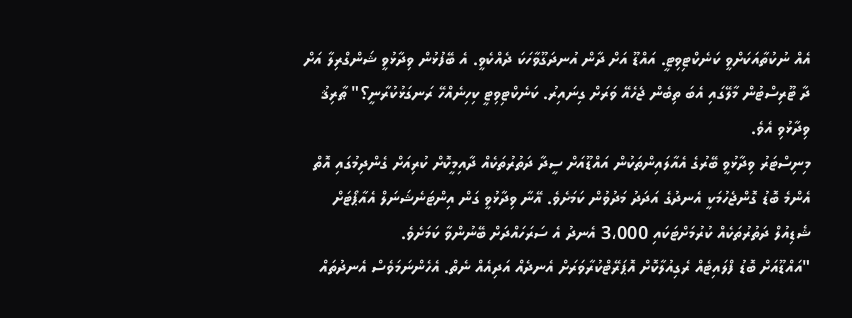އެއް ނުކުތާއަކަށްވީ ކަނެކްޓިވިޓީ. އައްޑޫ އަށް ދާން އުނދަގޫވާހަކަ ދެއްކެވީ. އެ ބޭފުޅުން ވިދާޅުވީ ޝަންގްރިލާ އަށް ދާ ޓޫރިސްޓުން މާލޭގައި އެބަ ތިބެން ޖެހެއޭ ވަރަށް ގިނައިރު. ކަނެކްޓިވިޓީ ކިހިނެއްހޭ ރަނގަޅުކުރާނީ؟" ޠާރިޤު ވިދާޅުވި އެވެ.
މިނިސްޓަރު ވިދާޅުވީ ބޭރުގެ އެއާލައިންތަކުން އައްޑޫއަށް ސީދާ ދަތުރުތަކެއް ދާއިމީކޮށް ކުރިއަށް ގެންދިމުގައި އޮތް އެންމެ ބޮޑު ގޮންޖެހުމަކީ އެނދުގެ އަދަދު މަދުވުން ކަމަށެވެ. އޭނާ ވިދާޅުވީ ގަން އިންޓަނެޝަނަލް އެއާޕޯޓަށް ޝެޑިއުލް ދަތުރުތަކެއް ކުރުމަށްޓަކައި 3،000 އެނދު އެ ސަރަހައްދަށް ބޭނުންވާ ކަމަށެވެ.
"އައްޑޫއަށް ބޮޑު ފްލައިޓެއް ރެގިއުލާކޮށް އޮޕަރޭޓްކުރާވަރަށް އެނދެއް އަދިއެއް ނެތް. އެހެންނަމަވެސް އެނދުތައް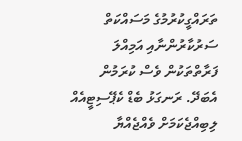ތަރައްގީކުރުމުގެ މަސައްކަތް ސަރުކާރުންނާއި އަމިއްލަ ފަރާތްތަކުން ވެސް ކުރަމުން އެބަދޭ. ރަނގަޅު ބެޑް ކެޕޭސިޓީއެއް ލިބިއްޖެކަމަށް ވެއްޖެއްޔާ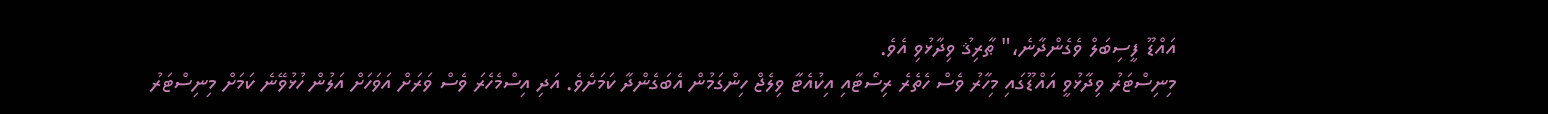އައްޑޫ ފީސިބަލް ވެގެންދާނެ،" ޠާރިޤު ވިދާޅުވި އެވެ.
މިނިސްޓަރު ވިދާޅުވީ އައްޑޫގައި މިހާރު ވެސް ހެތެރެ ރިސޯޓާއި އިކުއެޓާ ވިލެޖް ހިންގަމުން އެބަގެންދާ ކަމަށެވެ. އަދި އިސްމެހެރަ ވެސް ވަރަށް އަވަހަށް އަލުން ހުޅުވޭނެ ކަމަށް މިނިސްޓަރު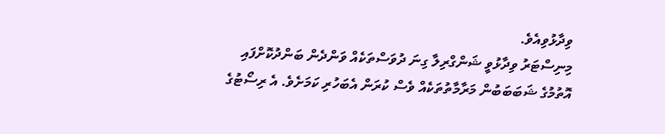ވިދާޅުވިއެވެ.
މިނިސްޓަރު ވިދާޅުވީ ޝަންގްރިލާ ގިނަ ދުވަސްތަކެއް ވަންދެން ބަންދުކޮށްފައި އޮތުމުގެ ޝަބަބަބުން މަރާމާތުތަކެއް ވެސް ކުރަން އެބަހުރި ކަމަށެވެ. އެ ރިސޯޓުގެ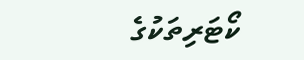ކޯޓަރިތަކުގެ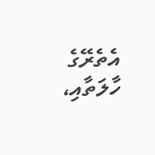އެތެރޭގެ ހާލަތާއި،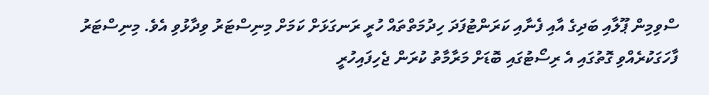ސްވިމިން ޕޫލާއި ބަދިގެ އާއި ފެނާއި ކަރަންޓުފަދަ ހިދުމަތްތައް ހުރީ ރަނގަޅަށް ކަމަށް މިނިސްޓަރު ވިދާޅުވި އެވެ. މިނިސްޓަރު ފާހަގަކުރެއްވި ގޮތުގައި އެ ރިސޯޓުގައި ބޮޑަށް މަރާމާތު ކުރަން ޖެހިފައިހުރީ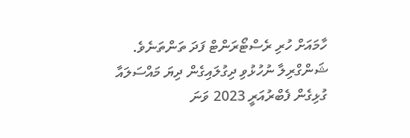ހާމައަށް ހުރި ރެސްޓޯރަންޓް ފަދަ ތަންތަނެވެ.
ޝަންގްރިލާ ނުހުޅުވި ދިގުލައިގެން ދިޔަ މައްސަލައާ ގުޅިގެން ފެބްރުއަރީ 2023 ވަނަ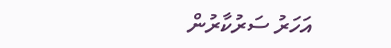އަހަރު ސަރުކާރުން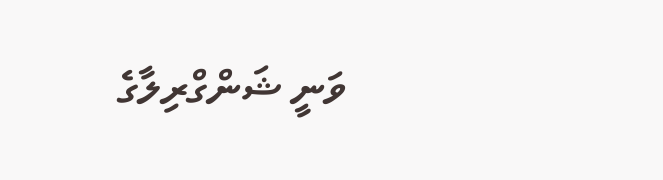ވަނީ ޝަންގްރިލާގެ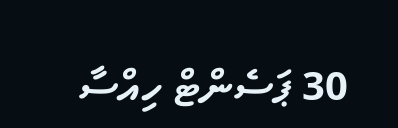30 ޕަސެންޓް ހިއްސާ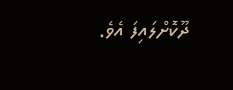ދޫކޮށްލައިފަ އެވެ.